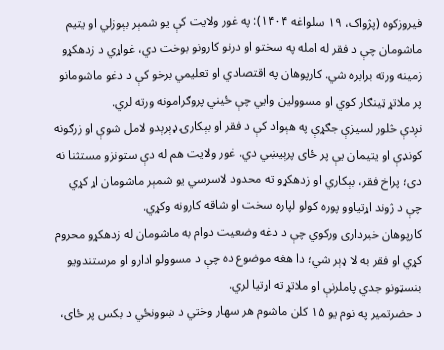فیروزکوه (پژواک، ۱۹ سلواغه ۱۴۰۴): په غور ولایت کې یو شمېر بېوزلي او یتیم ماشومان چې د فقر له امله په سختو او درنو کارونو بوخت دي، غواړي د زدهکړو زمینه ورته برابره شي. کارپوهان په اقتصادي او تعلیمي برخو کې د دغو ماشومانو پر ملاتړ ټینګار کوي او مسوولین وايي چې ځیني پروګرامونه ورته لري.
نږدې څلور لسیزې جګړې په هېواد کې د فقر او بېکارۍ ډېرېدو لامل شوې او زرګونه کونډې او یتیمان یې پر ځای پرېیښي دي. غور ولایت هم له دې ستونزو مستثنا نه دی؛ پراخ فقر، بېکاري او زدهکړو ته محدود لاسرسي یو شمېر ماشومان اړ کړي چې د ژوند اړتیاوو پوره کولو لپاره سخت او شاقه کارونه وکړي.
کارپوهان خبرداری ورکوي چې د دغه وضعیت دوام به ماشومان له زدهکړو محروم کړي او فقر به لا ډېر شي؛ دا هغه موضوع ده چې د مسوولو ادارو او مرستندویو بنسټونو جدي پاملرنې او ملاتړ ته اړتیا لري.
د حضرتمیر په نوم یو ۱۵ کلن ماشوم هر سهار وختي د ښوونځي د بکس پر ځای،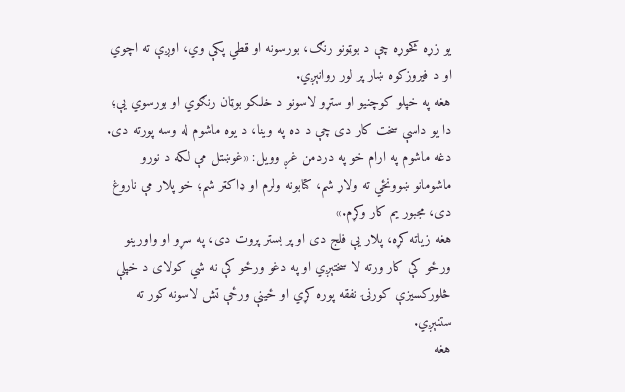یو زړه کڅوړه چې د بوټونو رنګ، بورسونه او قطي پکې وي، اوږې ته اچوي او د فیروزکوه ښار پر لور روانېږي.
هغه په خپلو کوچنیو او ستړو لاسونو د خلکو بوټان رنګوي او بورسوي یې؛ دا یو داسې سخت کار دی چې د ده په وینا، د یوه ماشوم له وسه پورته دی.
دغه ماشوم په ارام خو په دردمن غږ وويل: «غوښتل مې لکه د نورو ماشومانو ښوونځي ته ولاړ شم، کتابونه ولرم او ډاکټر شم؛ خو پلار مې ناروغ دی، مجبور یم کار وکړم.»
هغه زیاته کړه، پلار یې فلج دی او پر بستر پروت دی، په سړو او واورینو ورځو کې کار ورته لا سختېږي او په دغو ورځو کې نه شي کولای د خپلې څلورکسیزې کورنۍ نفقه پوره کړي او ځینې ورځې تش لاسونه کور ته ستنېږي.
هغه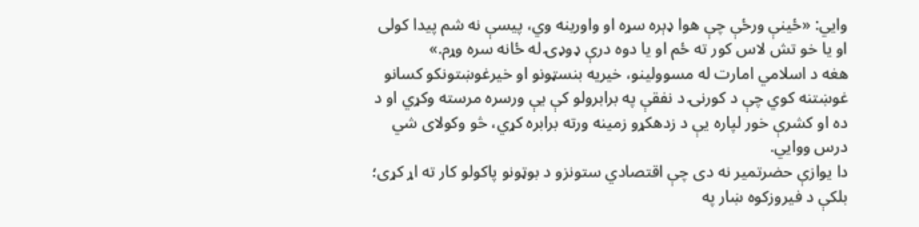وايي: «ځینې ورځې چې هوا ډېره سړه او واورینه وي، پیسې نه شم پیدا کولی او یا خو تش لاس کور ته ځم او یا دوه درې ډوډۍ له ځانه سره وړم.»
هغه د اسلامي امارت له مسوولینو، خیریه بنسټونو او خیرغوښتونکو کسانو غوښتنه کوي چې د کورنۍ د نفقې په برابرولو کې یې ورسره مرسته وکړي او د ده او کشرې خور لپاره یې د زدهکړو زمینه ورته برابره کړي، څو وکولای شي درس ووایي.
دا یوازې حضرتمیر نه دی چې اقتصادي ستونزو د بوټونو پاکولو کار ته اړ کړی؛ بلکې د فیروزکوه ښار په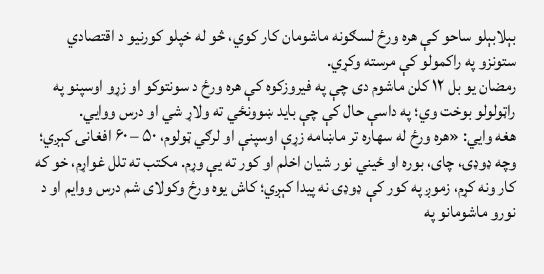بېلابېلو ساحو کې هره ورځ لسګونه ماشومان کار کوي، څو له خپلو کورنیو د اقتصادي ستونزو په راکمولو کې مرسته وکړي.
رمضان یو بل ۱۲ کلن ماشوم دی چې په فیروزکوه کې هره ورځ د سونتوکو او زړو اوسپنو په راټولولو بوخت وي؛ په داسې حال کې چې باید ښوونځي ته ولاړ شي او درس ووایي.
هغه وايي: «هره ورځ له سهاره تر ماښامه زړې اوسپنې او لرګي ټولوم، ۵۰ – ۶۰ افغانۍ کېږي؛ وچه ډوډۍ، چای، بوره او ځیني نور شیان اخلم او کور ته یې وړم. مکتب ته تلل غواړم، خو که کار ونه کړم، زموږ په کور کې ډوډۍ نه پیدا کېږي؛ کاش یوه ورځ وکولای شم درس ووایم او د نورو ماشومانو په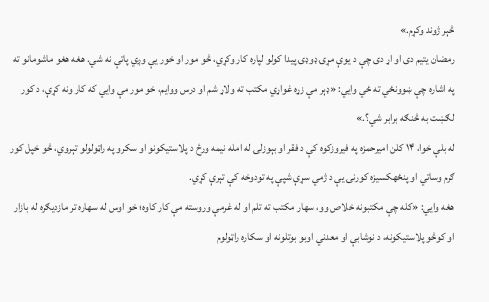څېر ژوند وکړم.»
رمضان یتیم دی او اړ دی چې د یوې مړۍ ډوډۍ پیدا کولو لپاره کار وکړي، څو مور او خور یې وږي پاتې نه شي. هغه هغو ماشومانو ته په اشاره چې ښوونځي ته ځي وايي: «ډېر مې زړه غواړي مکتب ته ولاړ شم او درس ووایم، خو مور مې وايي که کار ونه کړې، د کور لګښت به څنګه برابر شي؟.»
له بلې خوا، ۱۴ کلن امیرحمزه په فیروزکوه کې د فقر او بېوزلۍ له امله نیمه ورځ د پلاستیکونو او سکرو په راټولولو تېروي، څو خپل کور ګرم وساتي او پنځهکسیزه کورنۍ یې د ژمي سړې شپې په تودوخه کې تېرې کړي.
هغه وايي: «کله چې مکتبونه خلاص وو، سهار مکتب ته تلم او له غرمې وروسته مې کار کاوه؛ خو اوس له سهاره تر مازدیګره له بازار او کوڅو پلاستیکونه، د نوشابې او معدني اوبو بوتلونه او سکاره راټولوم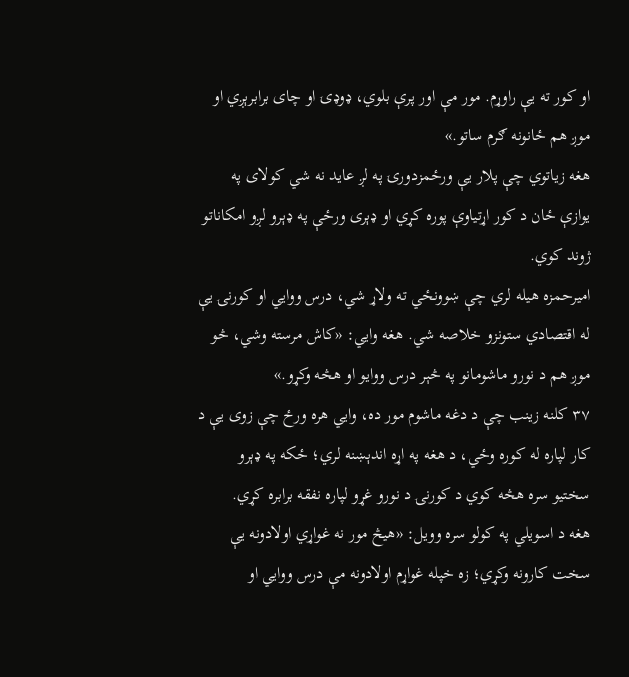او کور ته یې راوړم. مور مې اور پرې بلوي، ډوډۍ او چای برابرېږي او موږ هم ځانونه ګرم ساتو.»
هغه زیاتوي چې پلار یې ورځمزدورۍ په لږ عاید نه شي کولای په یوازې ځان د کور اړتیاوې پوره کړي او ډېری ورځې په ډېرو لږو امکاناتو ژوند کوي.
امیرحمزه هیله لري چې ښوونځي ته ولاړ شي، درس ووایي او کورنۍ یې له اقتصادي ستونزو خلاصه شي. هغه وايي: «کاش مرسته وشي، څو موږ هم د نورو ماشومانو په څېر درس ووایو او هڅه وکړو.»
۳۷ کلنه زینب چې د دغه ماشوم مور ده، وايي هره ورځ چې زوی یې د کار لپاره له کوره وځي، د هغه په اړه اندېښنه لري؛ ځکه په ډېرو سختیو سره هڅه کوي د کورنۍ د نورو غړو لپاره نفقه برابره کړي.
هغه د اسویلي په کولو سره وویل: «هیڅ مور نه غواړي اولادونه یې سخت کارونه وکړي؛ زه خپله غواړم اولادونه مې درس ووایي او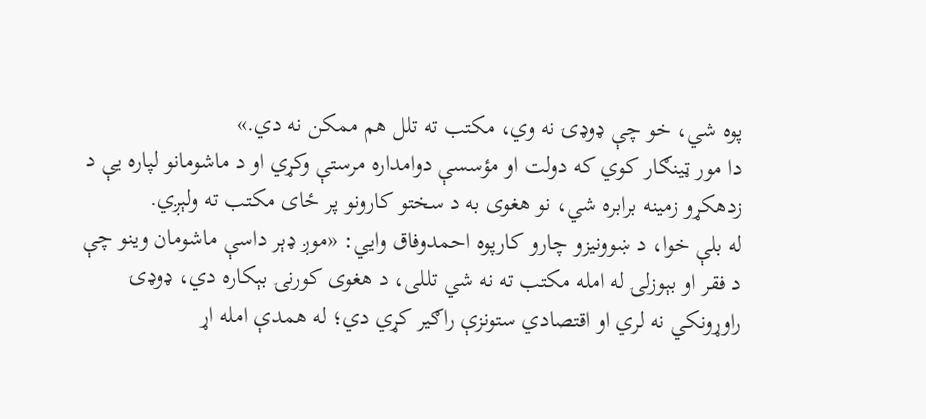پوه شي، خو چې ډوډۍ نه وي، مکتب ته تلل هم ممکن نه دي.»
دا مور ټینګار کوي که دولت او مؤسسې دوامداره مرستې وکړي او د ماشومانو لپاره یې د زدهکړو زمینه برابره شي، نو هغوی به د سختو کارونو پر ځای مکتب ته ولېږي.
له بلې خوا، د ښوونیزو چارو کارپوه احمدوفاق وايي: «موږ ډېر داسې ماشومان وینو چې د فقر او بېوزلۍ له امله مکتب ته نه شي تللی، د هغوی کورنۍ بېکاره دي، ډوډۍ راوړونکي نه لري او اقتصادي ستونزې راګیر کړي دي؛ له همدې امله اړ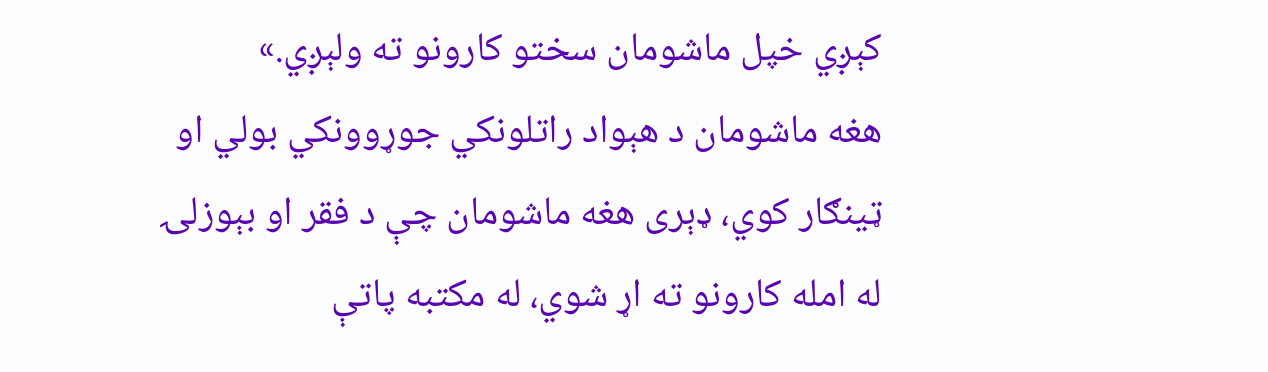کېږي خپل ماشومان سختو کارونو ته ولېږي.»
هغه ماشومان د هېواد راتلونکي جوړوونکي بولي او ټینګار کوي، ډېری هغه ماشومان چې د فقر او بېوزلۍ له امله کارونو ته اړ شوي، له مکتبه پاتې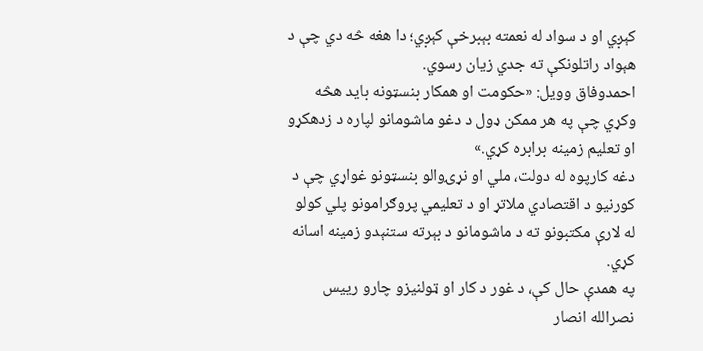کېږي او د سواد له نعمته بېبرخې کېږي؛ دا هغه څه دي چې د هېواد راتلونکې ته جدي زیان رسوي.
احمدوفاق وویل: «حکومت او همکار بنسټونه باید هڅه وکړي چې په هر ممکن ډول د دغو ماشومانو لپاره د زدهکړو او تعلیم زمینه برابره کړي.»
دغه کارپوه له دولت، ملي او نړۍوالو بنسټونو غواړي چې د کورنیو د اقتصادي ملاتړ او د تعلیمي پروګرامونو پلي کولو له لارې مکتبونو ته د ماشومانو د بېرته ستنېدو زمینه اسانه کړي.
په همدې حال کې، د غور د کار او ټولنیزو چارو رییس نصرالله انصار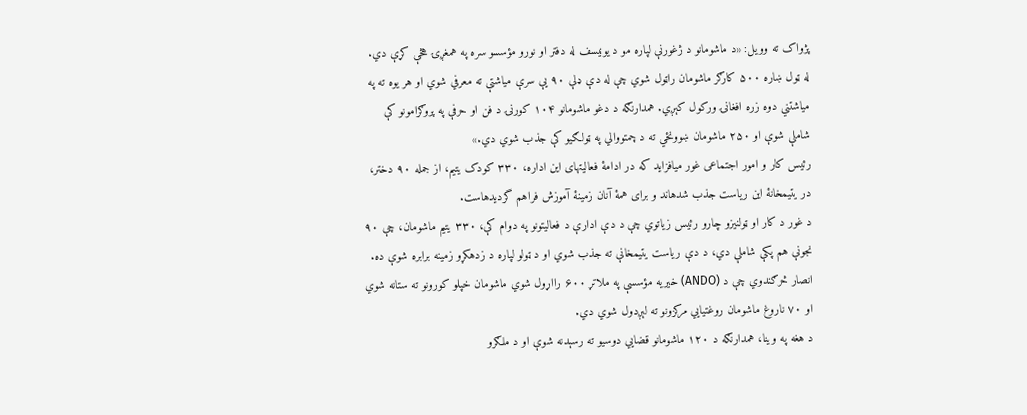پژواک ته وویل: «د ماشومانو د ژغورنې لپاره مو د یونیسف له دفتر او نورو مؤسسو سره په همغږۍ هڅې کړې دي. له ټول ښاره ۵۰۰ کارګر ماشومان راټول شوي چې له دې ډلې ۹۰ یې سرې میاشتې ته معرفي شوي او هر یوه ته په میاشتني دوه زره افغانۍ ورکول کېږي. همدارنګه د دغو ماشومانو ۱۰۴ کورنۍ د فن او حرفې په پروګرامونو کې شاملې شوې او ۲۵۰ ماشومان ښوونځي ته د چمتووالي په ټولګیو کې جذب شوي دي.»
رئیس کار و امور اجتماعی غور میافزاید که در ادامۀ فعالیتهای این اداره، ۳۳۰ کودک یتیم، از جمله ۹۰ دختر، در یتیمخانۀ این ریاست جذب شدهاند و برای همۀ آنان زمینۀ آموزش فراهم گردیدهاست.
د غور د کار او ټولنیزو چارو رئیس زیاتوي چې د دې ادارې د فعالیتونو په دوام کې، ۳۳۰ یتیم ماشومان، چې ۹۰ نجونې هم پکې شاملې دي، د دې ریاست یتیمخانې ته جذب شوي او د ټولو لپاره د زدهکړو زمینه برابره شوې ده.
انصار څرګندوي چې د (ANDO) خیریه مؤسسې په ملاتړ ۶۰۰ رااړول شوي ماشومان خپلو کورونو ته ستانه شوي او ۷۰ ناروغ ماشومان روغتیايي مرکزونو ته لېږدول شوي دي.
د هغه په وینا، همدارنګه د ۱۲۰ ماشومانو قضایي دوسیو ته رسېدنه شوې او د ملګرو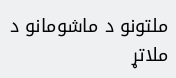ملتونو د ماشومانو د ملاتړ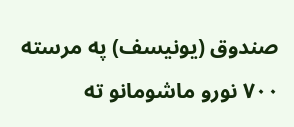صندوق (یونیسف) په مرسته ۷۰۰ نورو ماشومانو ته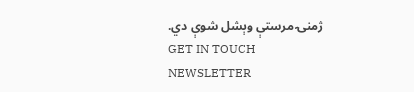ژمنۍ مرستې وېشل شوې دي.
GET IN TOUCH
NEWSLETTER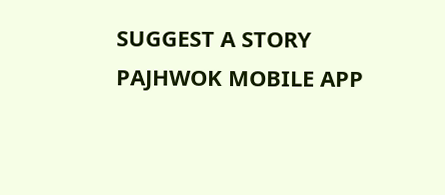SUGGEST A STORY
PAJHWOK MOBILE APP